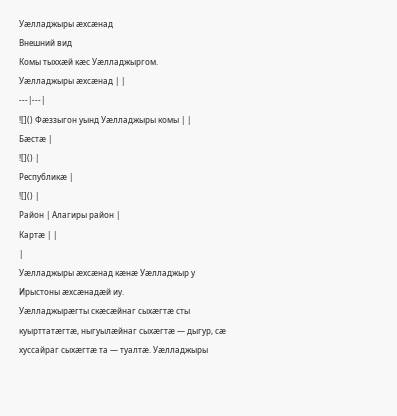Уæлладжыры æхсæнад
Внешний вид
Комы тыххæй кæс Уæлладжыргом.
Уæлладжыры æхсæнад | |
---|---|
![]() Фæззыгон уынд Уæлладжыры комы | |
Бæстæ |
![]() |
Республикæ |
![]() |
Район | Алагиры район |
Картæ | |
|
Уæлладжыры æхсæнад кæнæ Уæлладжыр у Ирыстоны æхсæнадæй иу.
Уæлладжырæгты скæсæйнаг сыхæгтæ сты куырттатæгтæ, ныгуылæйнаг сыхæгтæ — дыгур, сæ хуссайраг сыхæгтæ та — туалтæ. Уæлладжыры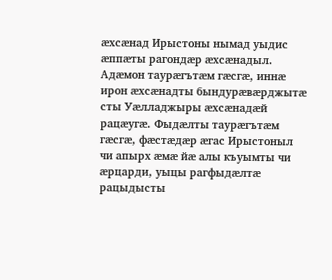æхсæнад Ирыстоны нымад уыдис æппæты рагондæр æхсæнадыл. Адæмон таурæгътæм гæсгæ, иннæ ирон æхсæнадты бындурæвæрджытæ сты Уæлладжыры æхсæнадæй рацæугæ. Фыдæлты таурæгътæм гæсгæ, фæстæдæр æгас Ирыстоныл чи апырх æмæ йæ алы къуымты чи æрцарди, уыцы рагфыдæлтæ рацыдысты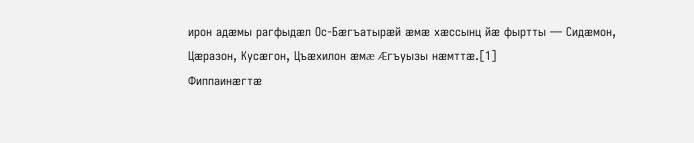ирон адæмы рагфыдæл Ос-Бæгъатырæй æмæ хæссынц йæ фыртты — Сидæмон, Цæразон, Кусæгон, Цъæхилон æмæ Æгъуызы нæмттæ.[1]
Фиппаинæгтæ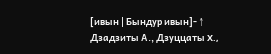[ивын | Бындур ивын]- ↑ Дзадзиты А., Дзуццаты X.,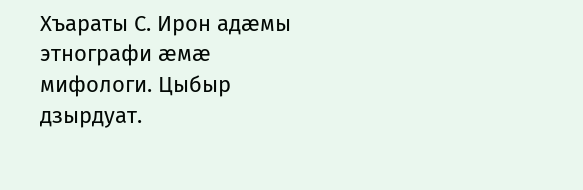Хъараты С. Ирон адæмы этнографи æмæ мифологи. Цыбыр дзырдуат.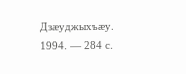Дзæуджыхъæу. 1994. — 284 с.